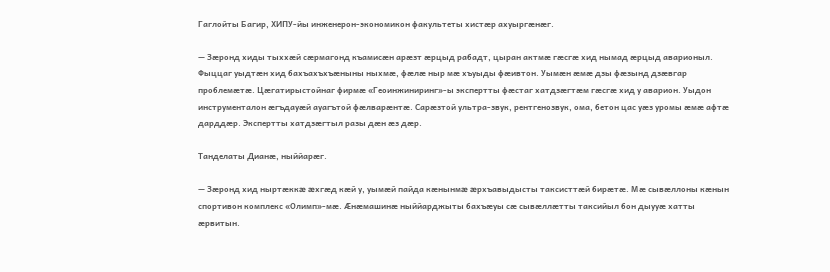Гаглойты Багир, ХИПУ-йы инженерон-экономикон факультеты хистæр ахуыргæнæг.

— Зæронд хиды тыххæй сæрмагонд къамисæн арæзт æрцыд рабадт, цыран актмæ гæсгæ хид нымад æрцыд аварионыл. Фыццаг уыдтæн хид бахъахъхъæныны ныхмæ, фæлæ ныр мæ хъуыды фæивтон. Уымæн æмæ дзы фæзынд дзæвгар проблемæтæ. Цæгатирыстойнаг фирмæ «Геоинжиниринг»-ы экспертты фæстаг хатдзæгтæм гæсгæ хид у аварион. Уыдон инструменталон æгъдауæй ауагътой фæлварæнтæ. Сарæзтой ультра-звук, рентгенозвук, ома, бетон цас уæз уромы æмæ афтæ дарддæр. Экспертты хатдзæгтыл разы дæн æз дæр.

Танделаты Дианæ, ныййарæг.

— Зæронд хид ныртæккæ æхгæд кæй у, уымæй пайда кæнынмæ æрхъавыдысты таксисттæй бирæтæ. Мæ сывæллоны кæнын спортивон комплекс «Олимп»-мæ. Æнæмашинæ ныййарджыты бахъæуы сæ сывæллæтты таксийыл бон дыууæ хатты æрвитын.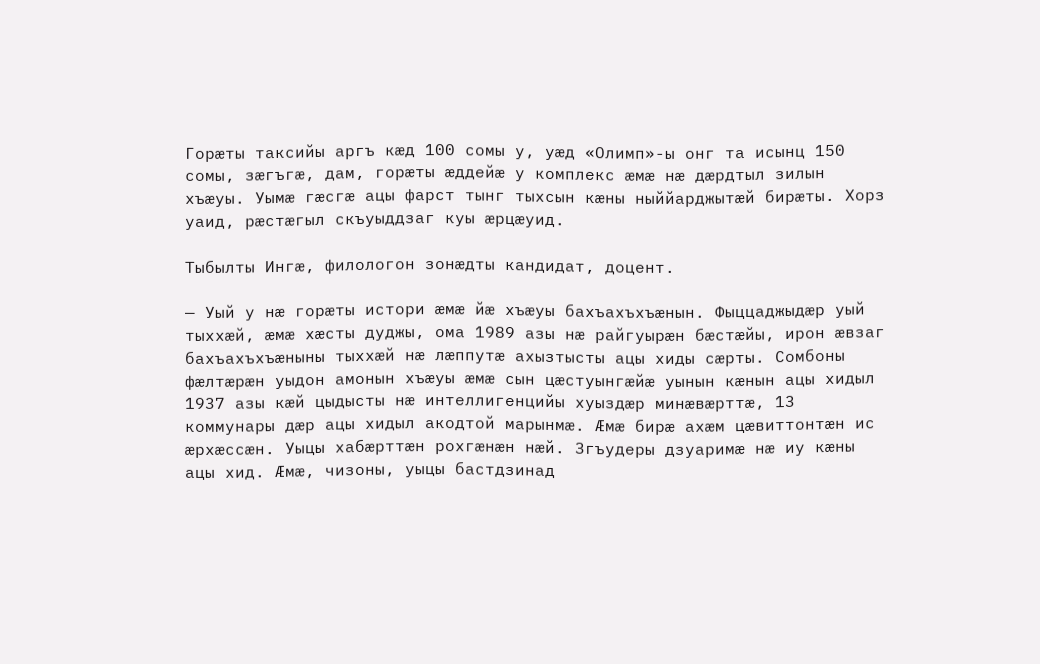Горæты таксийы аргъ кæд 100 сомы у, уæд «Олимп»-ы онг та исынц 150 сомы, зæгъгæ, дам, горæты æддейæ у комплекс æмæ нæ дæрдтыл зилын хъæуы. Уымæ гæсгæ ацы фарст тынг тыхсын кæны ныййарджытæй бирæты. Хорз уаид, рæстæгыл скъуыддзаг куы æрцæуид.

Тыбылты Ингæ, филологон зонæдты кандидат, доцент.

— Уый у нæ горæты истори æмæ йæ хъæуы бахъахъхъæнын. Фыццаджыдæр уый тыххæй, æмæ хæсты дуджы, ома 1989 азы нæ райгуырæн бæстæйы, ирон æвзаг бахъахъхъæныны тыххæй нæ лæппутæ ахызтысты ацы хиды сæрты. Сомбоны фæлтæрæн уыдон амонын хъæуы æмæ сын цæстуынгæйæ уынын кæнын ацы хидыл 1937 азы кæй цыдысты нæ интеллигенцийы хуыздæр минæвæрттæ, 13 коммунары дæр ацы хидыл акодтой марынмæ. Æмæ бирæ ахæм цæвиттонтæн ис æрхæссæн. Уыцы хабæрттæн рохгæнæн нæй. Згъудеры дзуаримæ нæ иу кæны ацы хид. Æмæ, чизоны, уыцы бастдзинад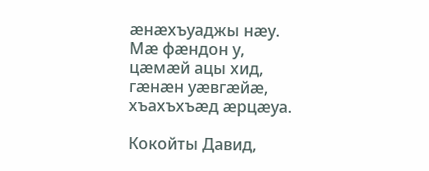æнæхъуаджы нæу. Мæ фæндон у, цæмæй ацы хид, гæнæн уæвгæйæ, хъахъхъæд æрцæуа.

Кокойты Давид,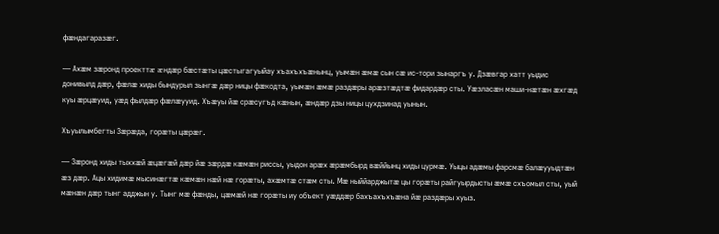фæндагаразæг.

— Ахæм зæронд проекттæ æндæр бæстæты цæстыгагуыйау хъахъхъæнынц, уымæн æмæ сын сæ ис-тори зынаргъ у. Дзæвгар хатт уыдис донивылд дæр, фæлæ хиды бындурыл зынгæ дæр ницы фæкодта, уымæн æмæ раздæры арæзтæдтæ фидардæр сты. Уæзласæн маши-нæтæн æхгæд куы æрцæуид, уæд фылдæр фæлæууид. Хъæуы йæ срæсугъд кæнын, æндæр дзы ницы цухдзинад уынын.

Хъуылымбегты Зæрæда, горæты цæрæг.

— Зæронд хиды тыххæй æцæгæй дæр йæ зæрдæ кæмæн риссы, уыдон арæх æрæмбырд вæййынц хиды цурмæ. Уыцы адæмы фарсмæ балæууыдтæн æз дæр. Ацы хидимæ мысинæгтæ кæмæн нæй нæ горæты, ахæмтæ стæм сты. Мæ ныййарджытæ цы горæты райгуырдысты æмæ схъомыл сты, уый мæнæн дæр тынг адджын у. Тынг мæ фæнды, цæмæй нæ горæты иу объект уæддæр бахъахъхъæна йæ раздæры хуыз.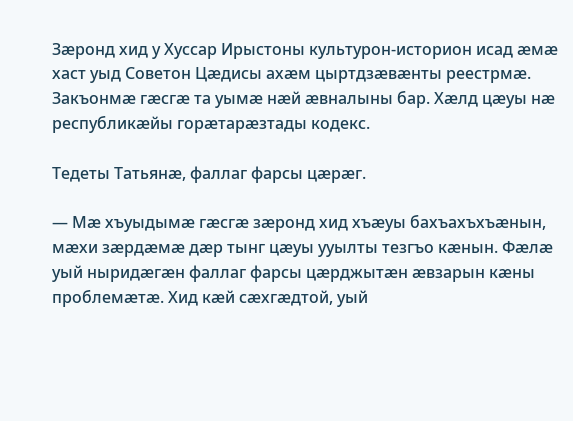Зæронд хид у Хуссар Ирыстоны культурон-историон исад æмæ хаст уыд Советон Цæдисы ахæм цыртдзæвæнты реестрмæ. Закъонмæ гæсгæ та уымæ нæй æвналыны бар. Хæлд цæуы нæ республикæйы горæтарæзтады кодекс.

Тедеты Татьянæ, фаллаг фарсы цæрæг.

— Мæ хъуыдымæ гæсгæ зæронд хид хъæуы бахъахъхъæнын, мæхи зæрдæмæ дæр тынг цæуы ууылты тезгъо кæнын. Фæлæ уый ныридæгæн фаллаг фарсы цæрджытæн æвзарын кæны проблемæтæ. Хид кæй сæхгæдтой, уый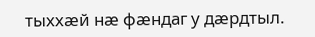тыххæй нæ фæндаг у дæрдтыл.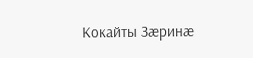Кокайты Зæринæ